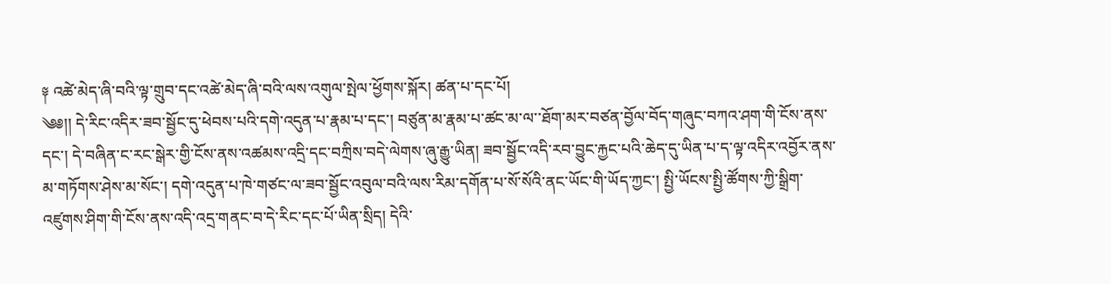༈ འཚེ་མེད་ཞི་བའི་ལྟ་གྲུབ་དང་འཚེ་མེད་ཞི་བའི་ལས་འགུལ་སྤེལ་ཕྱོགས་སྐོར། ཚན་པ་དང་པོ།
༄༅།། དེ་རིང་འདིར་ཟབ་སྦྱོང་དུ་ཕེབས་པའི་དགེ་འདུན་པ་རྣམ་པ་དང་། བཙུན་མ་རྣམ་པ་ཚང་མ་ལ་་ཐོག་མར་བཙན་བྱོལ་བོད་གཞུང་བཀའ་ཤག་གི་ངོས་ནས་དང་། དེ་བཞིན་ང་རང་སྒེར་གྱི་ངོས་ནས་འཚམས་འདྲི་དང་བཀྲིས་བདེ་ལེགས་ཞུ་རྒྱུ་ཡིན། ཟབ་སྦྱོང་འདི་རབ་བྱུང་རྐྱང་པའི་ཆེད་དུ་ཡིན་པ་ད་ལྟ་འདིར་འབྱོར་ནས་མ་གཏོགས་ཤེས་མ་སོང་། དགེ་འདུན་པ་ཁེ་གཙང་ལ་ཟབ་སྦྱོང་འབུལ་བའི་ལས་རིམ་དགོན་པ་སོ་སོའི་ནང་ཡོང་གི་ཡོད་ཀྱང་། སྤྱི་ཡོངས་སྤྱི་ཚོགས་ཀྱི་སྒྲིག་འཛུགས་ཤིག་གི་ངོས་ནས་འདི་འདྲ་གནང་བ་དེ་རིང་དང་པོ་ཡིན་སྲིད། དེའི་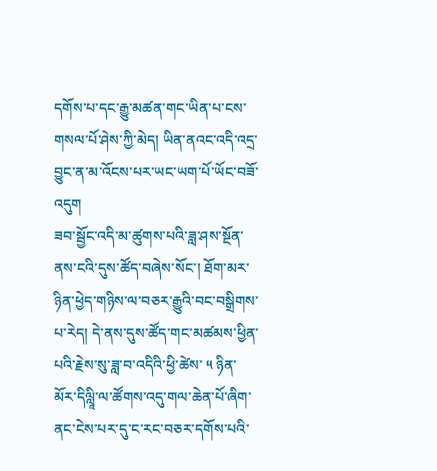དགོས་པ་དང་རྒྱུ་མཚན་གང་ཡིན་པ་ངས་གསལ་པོ་ཤེས་ཀྱི་མེད། ཡིན་ནའང་འདི་འདྲ་བྱུང་ན་མ་འོངས་པར་ཡང་ཡག་པོ་ཡོང་བཟོ་འདུག
ཟབ་སྦྱོང་འདི་མ་ཚུགས་པའི་ཟླ་ཤས་སྔོན་ནས་ངའི་དུས་ཚོད་བཞེས་སོང་། ཐོག་མར་ཉིན་ཕྱེད་གཉིས་ལ་བཅར་རྒྱུའི་བང་བསྒྲིགས་པ་རེད། དེ་ནས་དུས་ཚོད་གང་མཚམས་ཕྱིན་པའི་རྗེས་སུ་ཟླ་བ་འདིའི་ཕྱི་ཚེས་ ༥ ཉིན་མོར་དིལླཱི་ལ་ཚོགས་འདུ་གལ་ཆེན་པོ་ཞིག་ནང་ངེས་པར་དུ་ང་རང་བཅར་དགོས་པའི་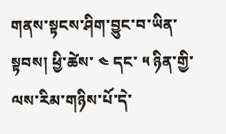གནས་སྟངས་ཤིག་བྱུང་བ་ཡིན་སྟབས། ཕྱི་ཚེས་ ༤ དང་ ༥ ཉིན་གྱི་ལས་རིམ་གཉིས་པོ་དེ་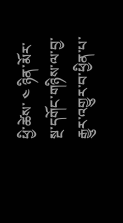ཕྱི་ཚེས་ ༤ ཉིན་མོར་སྔ་དགོང་གཉིས་ལ་བྱ་རྒྱུར་འགྱུར་བ་ཕྱིན་པ་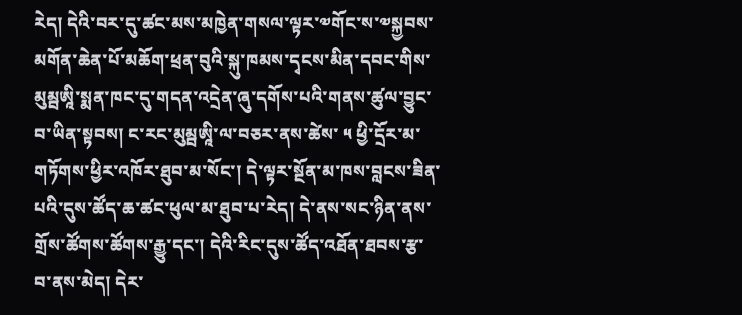རེད། དེའི་བར་དུ་ཚང་མས་མཁྱེན་གསལ་ལྟར་༧གོང་ས་༧སྐྱབས་མགོན་ཆེན་པོ་མཆོག་ཕྲན་བུའི་སྐུ་ཁམས་དྭངས་མིན་དབང་གིས་མུམྦཨཱི་སྨན་ཁང་དུ་གདན་འདྲེན་ཞུ་དགོས་པའི་གནས་ཚུལ་བྱུང་བ་ཡིན་སྟབས། ང་རང་མུམྦཨཱི་ལ་བཅར་ནས་ཚེས་ ༥ ཕྱི་དྲོར་མ་གཏོགས་ཕྱིར་འཁོར་ཐུབ་མ་སོང་། དེ་ལྟར་སྔོན་མ་ཁས་བླངས་ཟིན་པའི་དུས་ཚོད་ཆ་ཚང་ཕུལ་མ་ཐུབ་པ་རེད། དེ་ནས་སང་ཉིན་ནས་གྲོས་ཚོགས་ཚོགས་རྒྱུ་དང་། དེའི་རིང་དུས་ཚོད་འཐོན་ཐབས་རྩ་བ་ནས་མེད། དེར་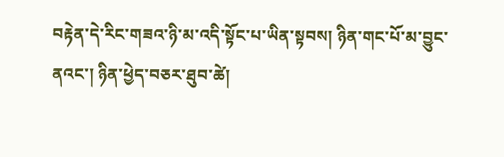བརྟེན་དེ་རིང་གཟའ་ཉི་མ་འདི་སྟོང་པ་ཡིན་སྟབས། ཉིན་གང་པོ་མ་བྱུང་ནའང་། ཉིན་ཕྱེད་བཅར་ཐུབ་ཚེ།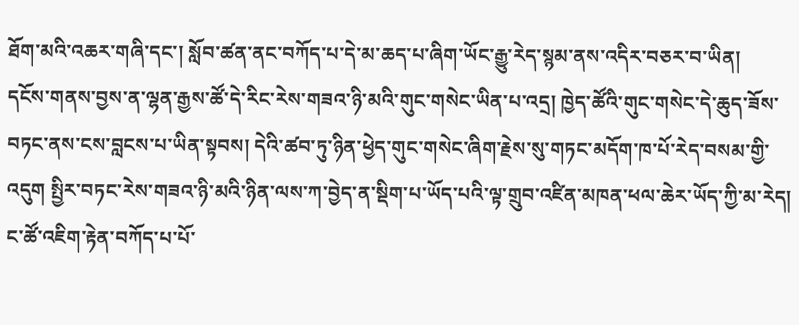ཐོག་མའི་འཆར་གཞི་དང་། སློབ་ཚན་ནང་བཀོད་པ་དེ་མ་ཆད་པ་ཞིག་ཡོང་རྒྱུ་རེད་སྙམ་ནས་འདིར་བཅར་བ་ཡིན།
དངོས་གནས་བྱས་ན་ལྷན་རྒྱས་ཚོ་དེ་རིང་རེས་གཟའ་ཉི་མའི་གུང་གསེང་ཡིན་པ་འདྲ། ཁྱེད་ཚོའི་གུང་གསེང་དེ་ཆུད་ཟོས་བཏང་ནས་ངས་བླངས་པ་ཡིན་སྟབས། དེའི་ཚབ་ཏུ་ཉིན་ཕྱེད་གུང་གསེང་ཞིག་རྗེས་སུ་གཏང་མདོག་ཁ་པོ་རེད་བསམ་གྱི་འདུག སྤྱིར་བཏང་རེས་གཟའ་ཉི་མའི་ཉིན་ལས་ཀ་བྱེད་ན་སྡིག་པ་ཡོད་པའི་ལྟ་གྲུབ་འཛིན་མཁན་ཕལ་ཆེར་ཡོད་ཀྱི་མ་རེད། ང་ཚོ་འཇིག་རྟེན་བཀོད་པ་པོ་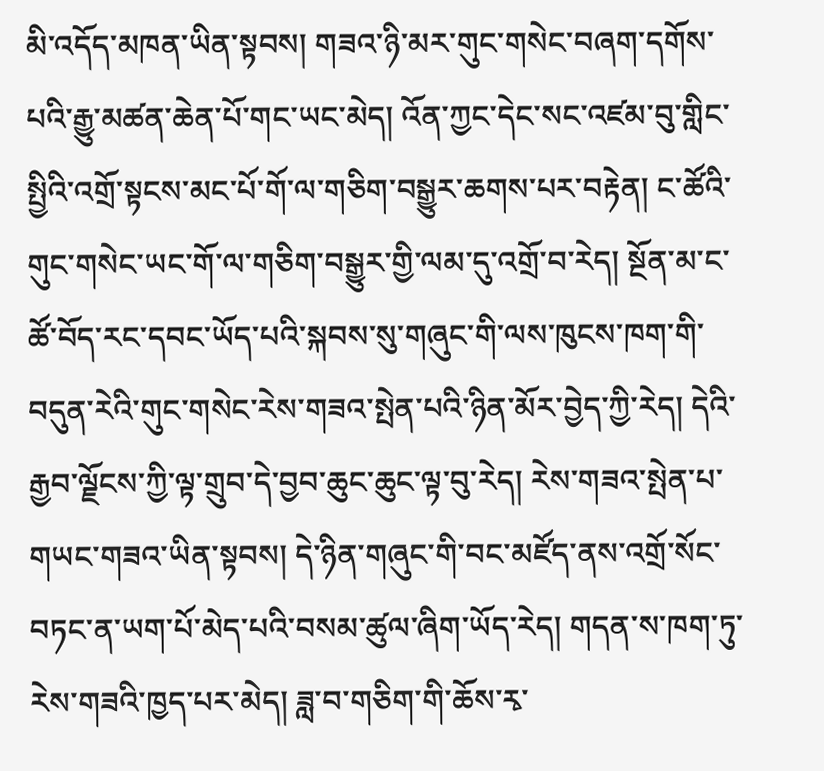མི་འདོད་མཁན་ཡིན་སྟབས། གཟའ་ཉི་མར་གུང་གསེང་བཞག་དགོས་པའི་རྒྱུ་མཚན་ཆེན་པོ་གང་ཡང་མེད། འོན་ཀྱང་དེང་སང་འཛམ་བུ་གླིང་སྤྱིའི་འགྲོ་སྟངས་མང་པོ་གོ་ལ་གཅིག་བསྒྱུར་ཆགས་པར་བརྟེན། ང་ཚོའི་གུང་གསེང་ཡང་གོ་ལ་གཅིག་བསྒྱུར་གྱི་ལམ་དུ་འགྲོ་བ་རེད། སྔོན་མ་ང་ཚོ་བོད་རང་དབང་ཡོད་པའི་སྐབས་སུ་གཞུང་གི་ལས་ཁུངས་ཁག་གི་བདུན་རེའི་གུང་གསེང་རེས་གཟའ་སྤེན་པའི་ཉིན་མོར་བྱེད་ཀྱི་རེད། དེའི་རྒྱབ་ལྗོངས་ཀྱི་ལྟ་གྲུབ་དེ་བྱབ་ཆུང་ཆུང་ལྟ་བུ་རེད། རེས་གཟའ་སྤེན་པ་གཡང་གཟའ་ཡིན་སྟབས། དེ་ཉིན་གཞུང་གི་བང་མཛོད་ནས་འགྲོ་སོང་བཏང་ན་ཡག་པོ་མེད་པའི་བསམ་ཚུལ་ཞིག་ཡོད་རེད། གདན་ས་ཁག་ཏུ་རེས་གཟའི་ཁྱད་པར་མེད། ཟླ་བ་གཅིག་གི་ཆོས་རྭ་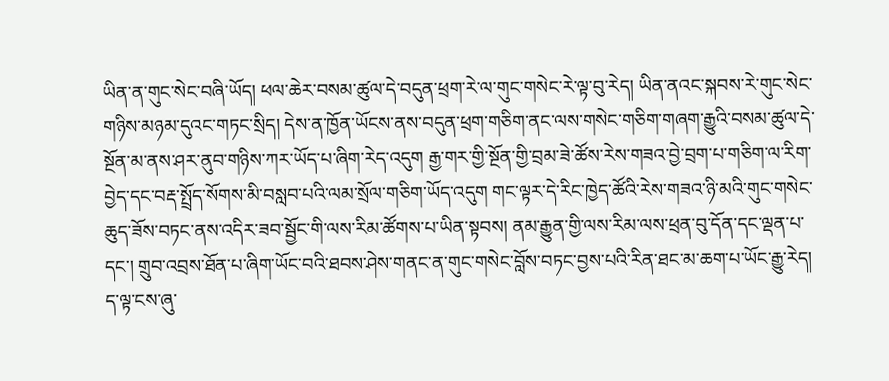ཡིན་ན་གུང་སེང་བཞི་ཡོད། ཕལ་ཆེར་བསམ་ཚུལ་དེ་བདུན་ཕྲག་རེ་ལ་གུང་གསེང་རེ་ལྟ་བུ་རེད། ཡིན་ནའང་སྐབས་རེ་གུང་སེང་གཉིས་མཉམ་དུའང་གཏང་སྲིད། དེས་ན་ཁྱོན་ཡོངས་ནས་བདུན་ཕྲག་གཅིག་ནང་ལས་གསེང་གཅིག་གཞག་རྒྱུའི་བསམ་ཚུལ་དེ་སྔོན་མ་ནས་ཤར་ནུབ་གཉིས་ཀར་ཡོད་པ་ཞིག་རེད་འདུག རྒྱ་གར་གྱི་སྔོན་གྱི་བྲམ་ཟེ་ཚོས་རེས་གཟའ་བྱེ་བྲག་པ་གཅིག་ལ་རིག་བྱེད་དང་བརྡ་སྤྲོད་སོགས་མི་བསླབ་པའི་ལམ་སྲོལ་གཅིག་ཡོད་འདུག གང་ལྟར་དེ་རིང་ཁྱེད་ཚོའི་རེས་གཟའ་ཉི་མའི་གུང་གསེང་ཆུད་ཟོས་བཏང་ནས་འདིར་ཟབ་སྦྱོང་གི་ལས་རིམ་ཚོགས་པ་ཡིན་སྟབས། ནམ་རྒྱུན་གྱི་ལས་རིམ་ལས་ཕྲན་བུ་དོན་དང་ལྡན་པ་དང་། གྲུབ་འབྲས་ཐོན་པ་ཞིག་ཡོང་བའི་ཐབས་ཤེས་གནང་ན་གུང་གསེང་བློས་བཏང་བྱས་པའི་རིན་ཐང་མ་ཆག་པ་ཡོང་རྒྱུ་རེད།
ད་ལྟ་ངས་ཞུ་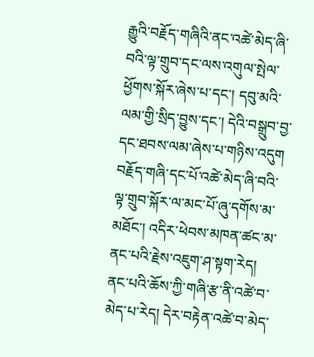རྒྱུའི་བརྗོད་གཞིའི་ནང་འཚེ་མེད་ཞི་བའི་ལྟ་གྲུབ་དང་ལས་འགུལ་སྤེལ་ཕྱོགས་སྐོར་ཞེས་པ་དང་། དབུ་མའི་ལམ་གྱི་སྲིད་བྱུས་དང་། དེའི་བསྒྲུབ་བྱ་དང་ཐབས་ལམ་ཞེས་པ་གཉིས་འདུག བརྗོད་གཞི་དང་པོ་འཚེ་མེད་ཞི་བའི་ལྟ་གྲུབ་སྐོར་ལ་མང་པོ་ཞུ་དགོས་མ་མཐོང་། འདིར་ཕེབས་མཁན་ཚང་མ་ནང་པའི་རྗེས་འཇུག་ཤ་སྟག་རེད། ནང་པའི་ཆོས་ཀྱི་གཞི་རྩ་ནི་འཚེ་བ་མེད་པ་རེད། དེར་བརྟེན་འཚེ་བ་མེད་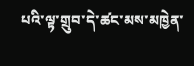པའི་ལྟ་གྲུབ་དེ་ཚང་མས་མཁྱེན་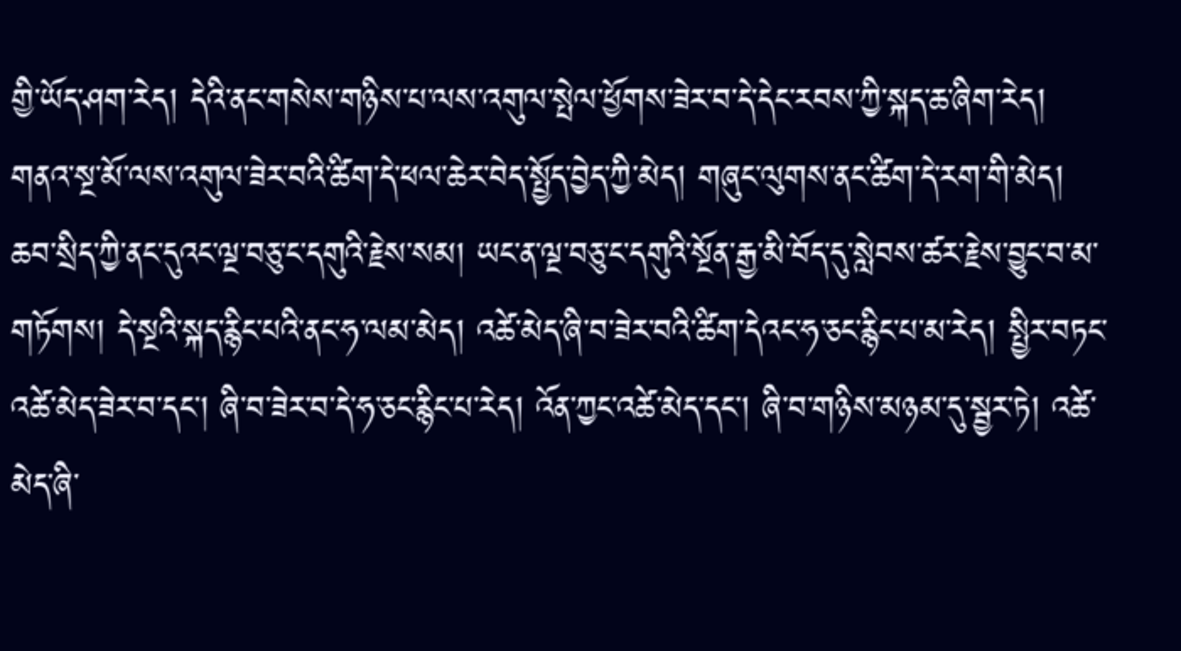གྱི་ཡོད་ཤག་རེད། དེའི་ནང་གསེས་གཉིས་པ་ལས་འགུལ་སྤེལ་ཕྱོགས་ཟེར་བ་དེ་དེང་རབས་ཀྱི་སྐད་ཆ་ཞིག་རེད། གནའ་སྔ་མོ་ལས་འགུལ་ཟེར་བའི་ཚིག་དེ་ཕལ་ཆེར་བེད་སྤྱོད་བྱེད་ཀྱི་མེད། གཞུང་ལུགས་ནང་ཚིག་དེ་རག་གི་མེད། ཆབ་སྲིད་ཀྱི་ནང་དུའང་ལྔ་བཅུ་ང་དགུའི་རྗེས་སམ། ཡང་ན་ལྔ་བཅུ་ང་དགུའི་སྔོན་རྒྱ་མི་བོད་དུ་སླེབས་ཚར་རྗེས་བྱུང་བ་མ་གཏོགས། དེ་སྔའི་སྐད་རྙིང་པའི་ནང་ཧ་ལམ་མེད། འཚེ་མེད་ཞི་བ་ཟེར་བའི་ཚིག་དེའང་ཧ་ཅང་རྙིང་པ་མ་རེད། སྤྱིར་བཏང་འཚེ་མེད་ཟེར་བ་དང་། ཞི་བ་ཟེར་བ་དེ་ཧ་ཅང་རྙིང་པ་རེད། འོན་ཀྱང་འཚེ་མེད་དང་། ཞི་བ་གཉིས་མཉམ་དུ་སྦྱར་ཏེ། འཚེ་མེད་ཞི་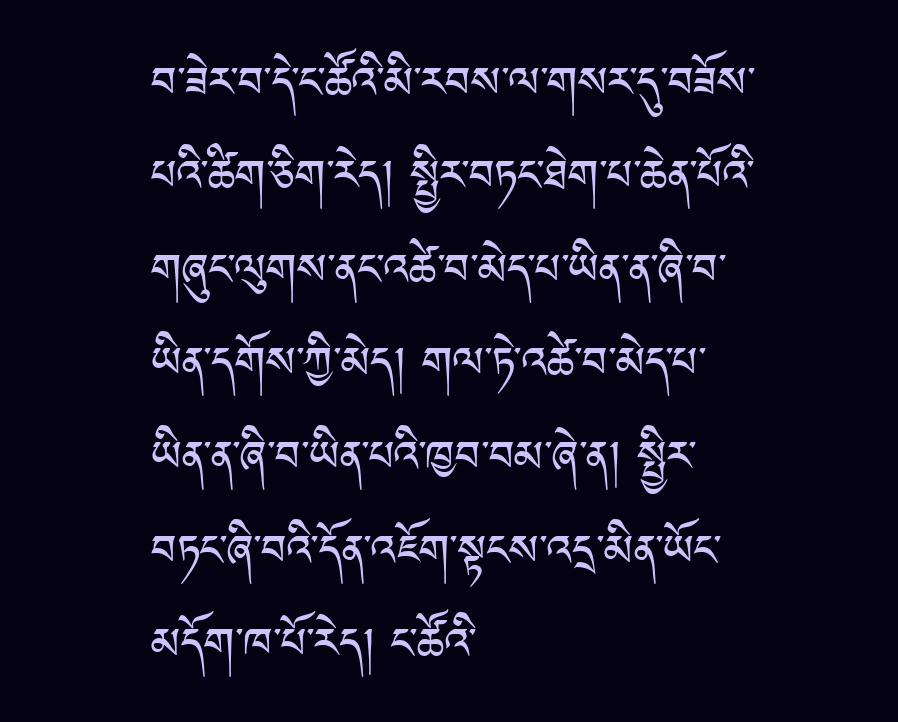བ་ཟེར་བ་དེ་ང་ཚོའི་མི་རབས་ལ་གསར་དུ་བཟོས་པའི་ཚིག་ཅིག་རེད། སྤྱིར་བཏང་ཐེག་པ་ཆེན་པོའི་གཞུང་ལུགས་ནང་འཚེ་བ་མེད་པ་ཡིན་ན་ཞི་བ་ཡིན་དགོས་ཀྱི་མེད། གལ་ཏེ་འཚེ་བ་མེད་པ་ཡིན་ན་ཞི་བ་ཡིན་པའི་ཁྱབ་བམ་ཞེ་ན། སྤྱིར་བཏང་ཞི་བའི་དོན་འཇོག་སྟངས་འདྲ་མིན་ཡོང་མདོག་ཁ་པོ་རེད། ང་ཚོའི་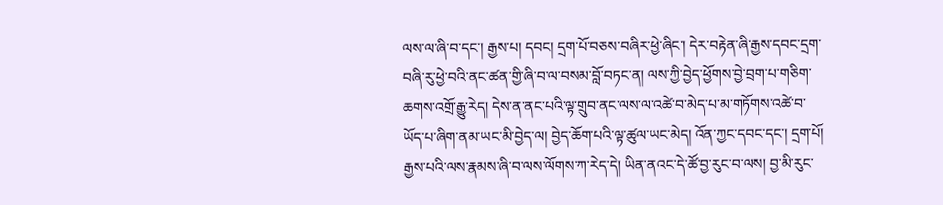ལས་ལ་ཞི་བ་དང་། རྒྱས་པ། དབང། དྲག་པོ་བཅས་བཞིར་ཕྱེ་ཞིང་། དེར་བརྟེན་ཞི་རྒྱས་དབང་དྲག་བཞི་རུ་ཕྱེ་བའི་ནང་ཚན་གྱི་ཞི་བ་ལ་བསམ་བློ་བཏང་ན། ལས་ཀྱི་བྱེད་ཕྱོགས་བྱེ་བྲག་པ་གཅིག་ཆགས་འགྲོ་རྒྱུ་རེད། དེས་ན་ནང་པའི་ལྟ་གྲུབ་ནང་ལས་ལ་འཚེ་བ་མེད་པ་མ་གཏོགས་འཚེ་བ་ཡོད་པ་ཞིག་ནམ་ཡང་མི་བྱེད་ལ། བྱེད་ཆོག་པའི་ལྟ་ཚུལ་ཡང་མེད། འོན་ཀྱང་དབང་དང་། དྲག་པོ། རྒྱས་པའི་ལས་རྣམས་ཞི་བ་ལས་ལོགས་ཀ་རེད་དེ། ཡིན་ནའང་དེ་ཚོ་བྱ་རུང་བ་ལས། བྱ་མི་རུང་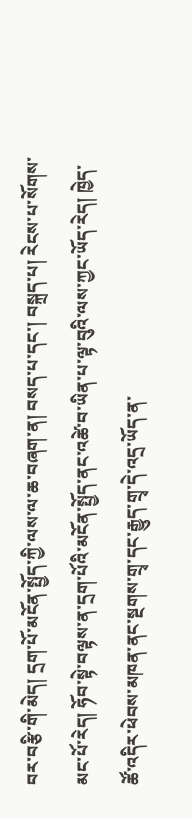བར་བརྩི་གི་མེད། དྲག་པོ་མངོན་སྤྱོད་ཀྱི་ལས་ལ་ཆ་བཞག་ན། བསད་པ་དང་། བསྐྲད་པ། རེངས་པ་སོགས་མང་པོ་རེད། ཧོབ་སྟེ་བལྟས་ན་དྲག་པོའི་མངོན་སྤྱོད་ནང་འཚེ་བ་ཡིན་པ་ལྟ་བུའི་ལས་ཀྱང་ཡོད་རེད། ཁྱེད་ཚོ་འདིར་ཕེབས་མཁན་ནང་སྔགས་གྲྭ་དང་རྒྱུད་གྲྭ་དེ་འདྲ་ཡོད་ན་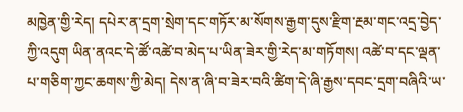མཁྱེན་གྱི་རེད། དཔེར་ན་དྲག་སྲེག་དང་གཏོར་མ་སོགས་རྒྱག་དུས་རྫིག་རྔམ་གང་འདྲ་བྱེད་ཀྱི་འདུག ཡིན་ནའང་དེ་ཚོ་འཚེ་བ་མེད་པ་ཡིན་ཟེར་གྱི་རེད་མ་གཏོགས། འཚེ་བ་དང་ལྡན་པ་གཅིག་ཀྱང་ཆགས་ཀྱི་མེད། དེས་ན་ཞི་བ་ཟེར་བའི་ཚིག་དེ་ཞི་རྒྱས་དབང་དྲག་བཞིའི་ཡ་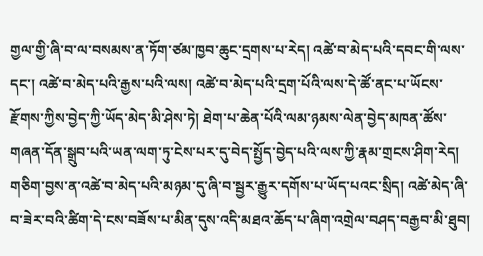གྱལ་གྱི་ཞི་བ་ལ་བསམས་ན་ཏོག་ཙམ་ཁྱབ་ཆུང་དྲགས་པ་རེད། འཚེ་བ་མེད་པའི་དབང་གི་ལས་དང་། འཚེ་བ་མེད་པའི་རྒྱས་པའི་ལས། འཚེ་བ་མེད་པའི་དྲག་པོའི་ལས་དེ་ཚོ་ནང་པ་ཡོངས་རྫོགས་ཀྱིས་བྱེད་ཀྱི་ཡོད་མེད་མི་ཤེས་ཏེ། ཐེག་པ་ཆེན་པོའི་ལམ་ཉམས་ལེན་བྱེད་མཁན་ཚོས་གཞན་དོན་སྒྲུབ་པའི་ཡན་ལག་ཏུ་ངེས་པར་དུ་བེད་སྤྱོད་བྱེད་པའི་ལས་ཀྱི་རྣམ་གྲངས་ཤིག་རེད།
གཅིག་བྱས་ན་འཚེ་བ་མེད་པའི་མཉམ་དུ་ཞི་བ་སྦྱར་རྒྱུར་དགོས་པ་ཡོད་པའང་སྲིད། འཚེ་མེད་ཞི་བ་ཟེར་བའི་ཚིག་དེ་ངས་བཟོས་པ་མིན་དུས་འདི་མཐའ་ཆོད་པ་ཞིག་འགྲེལ་བཤད་བརྒྱབ་མི་ཐུབ།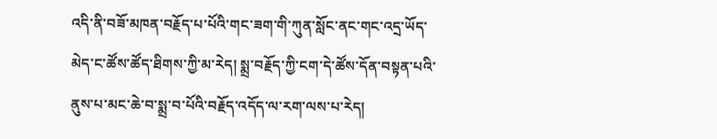འདི་ནི་བཟོ་མཁན་བརྗོད་པ་པོའི་གང་ཟག་གི་ཀུན་སློང་ནང་གང་འདྲ་ཡོད་མེད་ང་ཚོས་ཚོད་ཐིགས་ཀྱི་མ་རེད། སྨྲ་བརྗོད་ཀྱི་ངག་དེ་ཚོས་དོན་བསྟན་པའི་ནུས་པ་མང་ཆེ་བ་སྨྲ་བ་པོའི་བརྗོད་འདོད་ལ་རག་ལས་པ་རེད།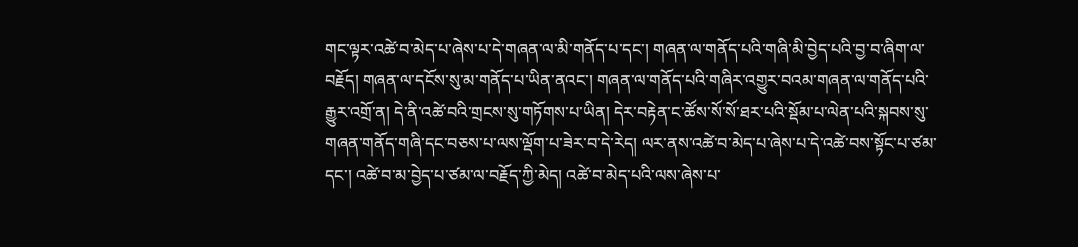གང་ལྟར་འཚེ་བ་མེད་པ་ཞེས་པ་དེ་གཞན་ལ་མི་གནོད་པ་དང་། གཞན་ལ་གནོད་པའི་གཞི་མི་བྱེད་པའི་བྱ་བ་ཞིག་ལ་བརྗོད། གཞན་ལ་དངོས་སུ་མ་གནོད་པ་ཡིན་ནའང་། གཞན་ལ་གནོད་པའི་གཞིར་འགྱུར་བའམ་གཞན་ལ་གནོད་པའི་རྒྱུར་འགྲོ་ན། དེ་ནི་འཚེ་བའི་གྲངས་སུ་གཏོགས་པ་ཡིན། དེར་བརྟེན་ང་ཚོས་སོ་སོ་ཐར་པའི་སྡོམ་པ་ལེན་པའི་སྐབས་སུ་གཞན་གནོད་གཞི་དང་བཅས་པ་ལས་ལྡོག་པ་ཟེར་བ་དེ་རེད། ལར་ནས་འཚེ་བ་མེད་པ་ཞེས་པ་དེ་འཚེ་བས་སྟོང་པ་ཙམ་དང་། འཚེ་བ་མ་བྱེད་པ་ཙམ་ལ་བརྗོད་ཀྱི་མེད། འཚེ་བ་མེད་པའི་ལས་ཞེས་པ་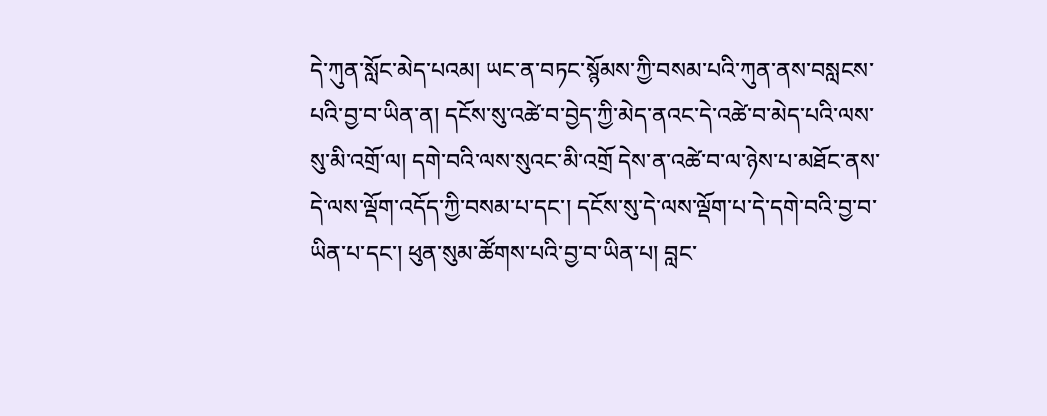དེ་ཀུན་སློང་མེད་པའམ། ཡང་ན་བཏང་སྙོམས་ཀྱི་བསམ་པའི་ཀུན་ནས་བསླངས་པའི་བྱ་བ་ཡིན་ན། དངོས་སུ་འཚེ་བ་བྱེད་ཀྱི་མེད་ནའང་དེ་འཚེ་བ་མེད་པའི་ལས་སུ་མི་འགྲོ་ལ། དགེ་བའི་ལས་སུའང་མི་འགྲོ དེས་ན་འཚེ་བ་ལ་ཉེས་པ་མཐོང་ནས་དེ་ལས་ལྡོག་འདོད་ཀྱི་བསམ་པ་དང་། དངོས་སུ་དེ་ལས་ལྡོག་པ་དེ་དགེ་བའི་བྱ་བ་ཡིན་པ་དང་། ཕུན་སུམ་ཚོགས་པའི་བྱ་བ་ཡིན་པ། བླང་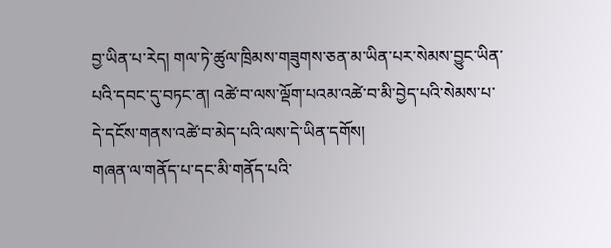བྱ་ཡིན་པ་རེད། གལ་ཏེ་ཚུལ་ཁྲིམས་གཟུགས་ཅན་མ་ཡིན་པར་སེམས་བྱུང་ཡིན་པའི་དབང་དུ་བཏང་ན། འཚེ་བ་ལས་ལྡོག་པའམ་འཚེ་བ་མི་བྱེད་པའི་སེམས་པ་དེ་དངོས་གནས་འཚེ་བ་མེད་པའི་ལས་དེ་ཡིན་དགོས།
གཞན་ལ་གནོད་པ་དང་མི་གནོད་པའི་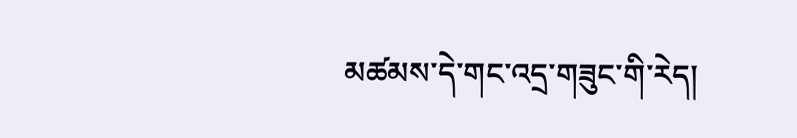མཚམས་དེ་གང་འདྲ་གཟུང་གི་རེད།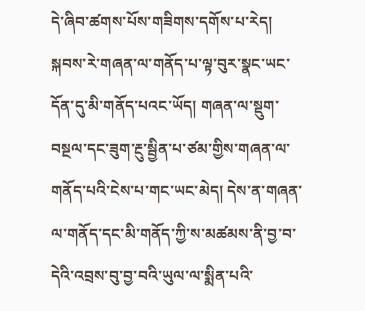དེ་ཞིབ་ཚགས་པོས་གཟིགས་དགོས་པ་རེད། སྐབས་རེ་གཞན་ལ་གནོད་པ་ལྟ་བུར་སྣང་ཡང་དོན་དུ་མི་གནོད་པའང་ཡོད། གཞན་ལ་སྡུག་བསྔལ་དང་ཟུག་རྔུ་སྦྱིན་པ་ཙམ་གྱིས་གཞན་ལ་གནོད་པའི་ངེས་པ་གང་ཡང་མེད། དེས་ན་གཞན་ལ་གནོད་དང་མི་གནོད་ཀྱི་ས་མཚམས་ནི་བྱ་བ་དེའི་འབྲས་བུ་བྱ་བའི་ཡུལ་ལ་སྨིན་པའི་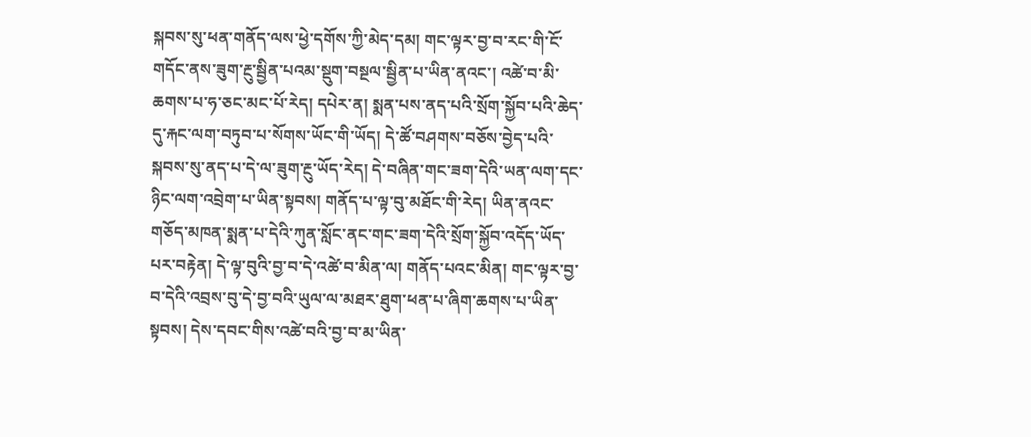སྐབས་སུ་ཕན་གནོད་ལས་ཕྱེ་དགོས་ཀྱི་མེད་དམ། གང་ལྟར་བྱ་བ་རང་གི་ངོ་གདོང་ནས་ཟུག་རྔུ་སྦྱིན་པའམ་སྡུག་བསྔལ་སྦྱིན་པ་ཡིན་ནའང་། འཚེ་བ་མི་ཆགས་པ་ཧ་ཅང་མང་པོ་རེད། དཔེར་ན། སྨན་པས་ནད་པའི་སྲོག་སྐྱོབ་པའི་ཆེད་དུ་རྐང་ལག་བཏུབ་པ་སོགས་ཡོང་གི་ཡོད། དེ་ཚོ་བཤགས་བཅོས་བྱེད་པའི་སྐབས་སུ་ནད་པ་དེ་ལ་ཟུག་རྔུ་ཡོད་རེད། དེ་བཞིན་གང་ཟག་དེའི་ཡན་ལག་དང་ཉིང་ལག་འབྲེག་པ་ཡིན་སྟབས། གནོད་པ་ལྟ་བུ་མཐོང་གི་རེད། ཡིན་ནའང་གཅོད་མཁན་སྨན་པ་དེའི་ཀུན་སློང་ནང་གང་ཟག་དེའི་སྲོག་སྐྱོབ་འདོད་ཡོད་པར་བརྟེན། དེ་ལྟ་བུའི་བྱ་བ་དེ་འཚེ་བ་མིན་ལ། གནོད་པའང་མིན། གང་ལྟར་བྱ་བ་དེའི་འབྲས་བུ་དེ་བྱ་བའི་ཡུལ་ལ་མཐར་ཐུག་ཕན་པ་ཞིག་ཆགས་པ་ཡིན་སྟབས། དེས་དབང་གིས་འཚེ་བའི་བྱ་བ་མ་ཡིན་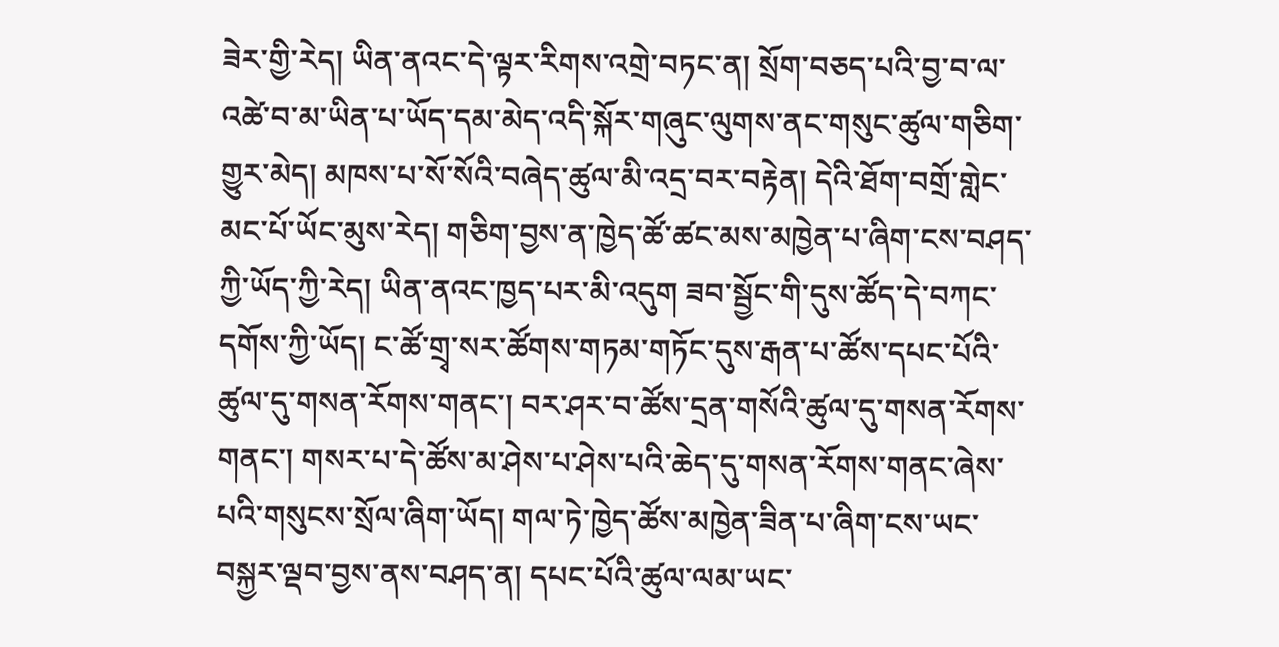ཟེར་གྱི་རེད། ཡིན་ནའང་དེ་ལྟར་རིགས་འགྲེ་བཏང་ན། སྲོག་བཅད་པའི་བྱ་བ་ལ་འཚེ་བ་མ་ཡིན་པ་ཡོད་དམ་མེད་འདི་སྐོར་གཞུང་ལུགས་ནང་གསུང་ཚུལ་གཅིག་གྱུར་མེད། མཁས་པ་སོ་སོའི་བཞེད་ཚུལ་མི་འདྲ་བར་བརྟེན། དེའི་ཐོག་བགྲོ་གླེང་མང་པོ་ཡོང་མུས་རེད། གཅིག་བྱས་ན་ཁྱེད་ཚོ་ཚང་མས་མཁྱེན་པ་ཞིག་ངས་བཤད་ཀྱི་ཡོད་ཀྱི་རེད། ཡིན་ནའང་ཁྱད་པར་མི་འདུག ཟབ་སྦྱོང་གི་དུས་ཚོད་དེ་བཀང་དགོས་ཀྱི་ཡོད། ང་ཚོ་གྲྭ་སར་ཚོགས་གཏམ་གཏོང་དུས་རྒན་པ་ཚོས་དཔང་པོའི་ཚུལ་དུ་གསན་རོགས་གནང་། བར་ཤར་བ་ཚོས་དྲན་གསོའི་ཚུལ་དུ་གསན་རོགས་གནང་། གསར་པ་དེ་ཚོས་མ་ཤེས་པ་ཤེས་པའི་ཆེད་དུ་གསན་རོགས་གནང་ཞེས་པའི་གསུངས་སྲོལ་ཞིག་ཡོད། གལ་ཏེ་ཁྱེད་ཚོས་མཁྱེན་ཟིན་པ་ཞིག་ངས་ཡང་བསྐྱར་ལྡབ་བྱས་ནས་བཤད་ན། དཔང་པོའི་ཚུལ་ལམ་ཡང་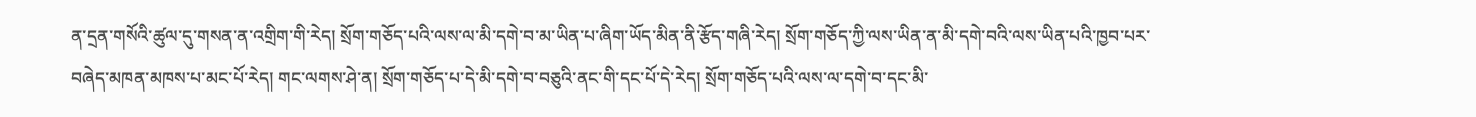ན་དྲན་གསོའི་ཚུལ་དུ་གསན་ན་འགྲིག་གི་རེད། སྲོག་གཅོད་པའི་ལས་ལ་མི་དགེ་བ་མ་ཡིན་པ་ཞིག་ཡོད་མིན་ནི་རྩོད་གཞི་རེད། སྲོག་གཅོད་ཀྱི་ལས་ཡིན་ན་མི་དགེ་བའི་ལས་ཡིན་པའི་ཁྱབ་པར་བཞེད་མཁན་མཁས་པ་མང་པོ་རེད། གང་ལགས་ཤེ་ན། སྲོག་གཅོད་པ་དེ་མི་དགེ་བ་བཅུའི་ནང་གི་དང་པོ་དེ་རེད། སྲོག་གཅོད་པའི་ལས་ལ་དགེ་བ་དང་མི་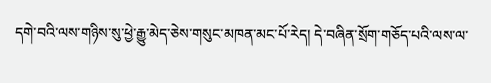དགེ་བའི་ལས་གཉིས་སུ་ཕྱེ་རྒྱུ་མེད་ཅེས་གསུང་མཁན་མང་པོ་རེད། དེ་བཞིན་སྲོག་གཅོད་པའི་ལས་ལ་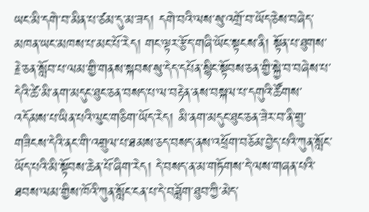ཡང་མི་དགེ་བ་མིན་པ་ཙམ་དུ་མ་ཟད། དགེ་བའི་ལས་སུ་འགྲོ་བ་ཡོད་ཅེས་བཞེད་མཁན་ཡང་མཁས་པ་མང་པོ་རེད། གང་ལྟར་རྩོད་གཞི་ཡོང་སྟངས་ནི། སྟོན་པ་ཐུགས་རྗེ་ཅན་སློབ་པ་ལམ་གྱི་གནས་སྐབས་སུ་དེད་དཔོན་སྙིང་སྟོབས་ཅན་གྱི་སྐྱེ་བ་བཞེས་པ་དེའི་ཚེ་མི་ནག་མདུང་ཐུང་ཅན་བསད་པ་ལ་བརྟེན་ནས་བསྐལ་པ་དགུའི་ཚོགས་འདོམས་པ་ཡིན་པའི་ལུང་གཅིག་ཡོད་རེད། མི་ནག་མདུང་ཐུང་ཅན་ཟེར་བ་ནི་གྲུ་གཟིངས་དེའི་ནང་གི་འགྲུལ་པ་ཐམས་ཅད་བསད་ནས་འཕྲོག་བཅོམ་བྱེད་པའི་ཀུན་སློང་ཡོད་པའི་མི་སྟོབས་ཆེན་པོ་ཞིག་རེད། དེ་བསད་ན་མ་གཏོགས་དེ་ལས་གཞན་པའི་ཐབས་ལམ་གྱིས་ཁོའི་ཀུན་སློང་ངན་པ་དེ་བཟློག་ཐུབ་ཀྱི་མེད་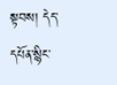སྟབས། དེད་དཔོན་སྙིང་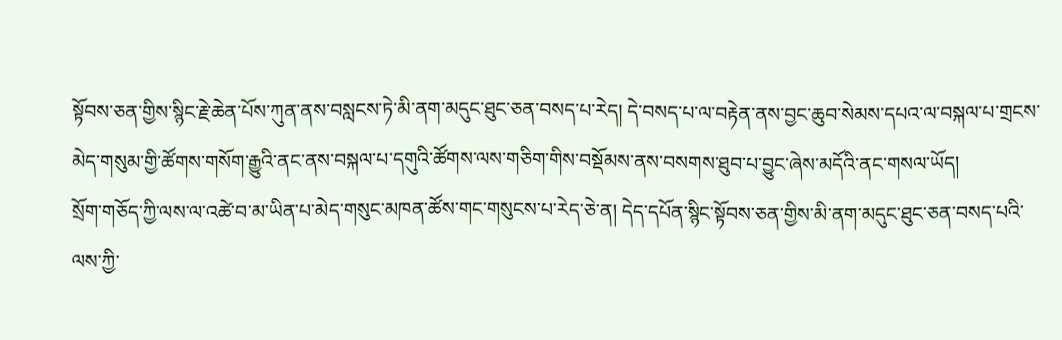སྟོབས་ཅན་གྱིས་སྙིང་རྗེ་ཆེན་པོས་ཀུན་ནས་བསླངས་ཏེ་མི་ནག་མདུང་ཐུང་ཅན་བསད་པ་རེད། དེ་བསད་པ་ལ་བརྟེན་ནས་བྱང་ཆུབ་སེམས་དཔའ་ལ་བསྐལ་པ་གྲངས་མེད་གསུམ་གྱི་ཚོགས་གསོག་རྒྱུའི་ནང་ནས་བསྐལ་པ་དགུའི་ཚོགས་ལས་གཅིག་གིས་བསྡོམས་ནས་བསགས་ཐུབ་པ་བྱུང་ཞེས་མདོའི་ནང་གསལ་ཡོད།
སྲོག་གཅོད་ཀྱི་ལས་ལ་འཚེ་བ་མ་ཡིན་པ་མེད་གསུང་མཁན་ཚོས་གང་གསུངས་པ་རེད་ཅེ་ན། དེད་དཔོན་སྙིང་སྟོབས་ཅན་གྱིས་མི་ནག་མདུང་ཐུང་ཅན་བསད་པའི་ལས་ཀྱི་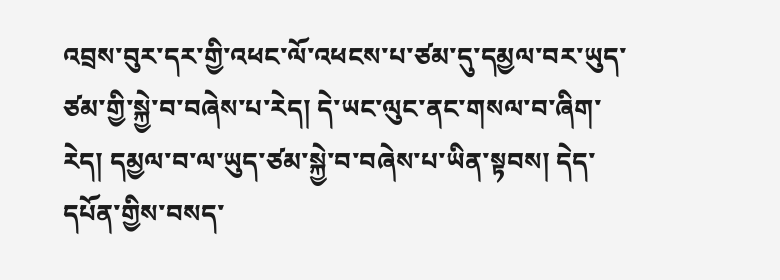འབྲས་བུར་དར་གྱི་འཕང་ལོ་འཕངས་པ་ཙམ་དུ་དམྱལ་བར་ཡུད་ཙམ་གྱི་སྐྱེ་བ་བཞེས་པ་རེད། དེ་ཡང་ལུང་ནང་གསལ་བ་ཞིག་རེད། དམྱལ་བ་ལ་ཡུད་ཙམ་སྐྱེ་བ་བཞེས་པ་ཡིན་སྟབས། དེད་དཔོན་གྱིས་བསད་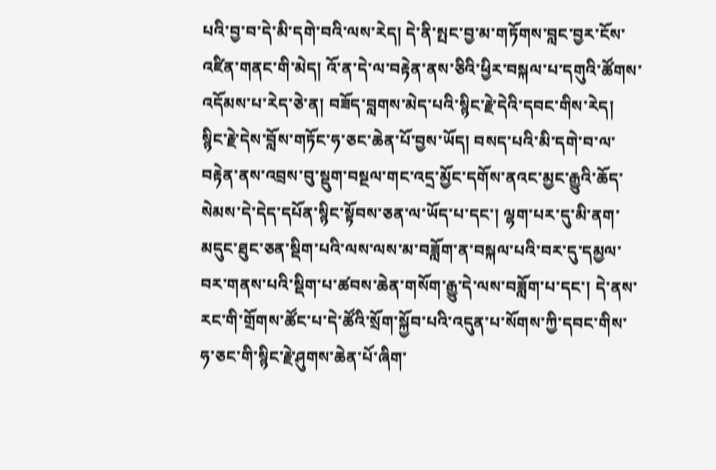པའི་བྱ་བ་དེ་མི་དགེ་བའི་ལས་རེད། དེ་ནི་སྤང་བྱ་མ་གཏོགས་བླང་བྱར་ངོས་འཛིན་གནང་གི་མེད། འོ་ན་དེ་ལ་བརྟེན་ནས་ཅིའི་ཕྱིར་བསྐལ་པ་དགུའི་ཚོགས་འདོམས་པ་རེད་ཅེ་ན། བཟོད་བླགས་མེད་པའི་སྙིང་རྗེ་དེའི་དབང་གིས་རེད། སྙིང་རྗེ་དེས་བློས་གཏོང་ཧ་ཅང་ཆེན་པོ་བྱས་ཡོད། བསད་པའི་མི་དགེ་བ་ལ་བརྟེན་ནས་འབྲས་བུ་སྡུག་བསྔལ་གང་འདྲ་མྱོང་དགོས་ནའང་མྱང་རྒྱུའི་ཆོད་སེམས་དེ་དེད་དཔོན་སྙིང་སྟོབས་ཅན་ལ་ཡོད་པ་དང་། ལྷག་པར་དུ་མི་ནག་མདུང་ཐུང་ཅན་སྡིག་པའི་ལས་ལས་མ་བཟློག་ན་བསྐལ་པའི་བར་དུ་དམྱལ་བར་གནས་པའི་སྡིག་པ་ཚབས་ཆེན་གསོག་རྒྱུ་དེ་ལས་བཟློག་པ་དང་། དེ་ནས་རང་གི་གྲོགས་ཚོང་པ་དེ་ཚོའི་སྲོག་སྐྱོབ་པའི་འདུན་པ་སོགས་ཀྱི་དབང་གིས་ཧ་ཅང་གི་སྙིང་རྗེ་ཤུགས་ཆེན་པོ་ཞིག་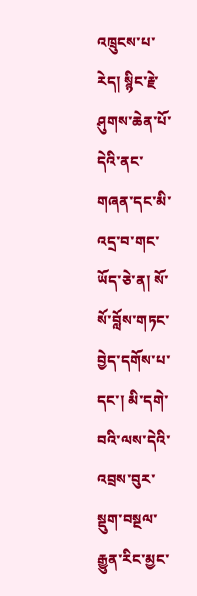འཁྲུངས་པ་རེད། སྙིང་རྗེ་ཤུགས་ཆེན་པོ་དེའི་ནང་གཞན་དང་མི་འདྲ་བ་གང་ཡོད་ཅེ་ན། སོ་སོ་བློས་གཏང་བྱེད་དགོས་པ་དང་། མི་དགེ་བའི་ལས་དེའི་འབྲས་བུར་སྡུག་བསྔལ་རྒྱུན་རིང་མྱང་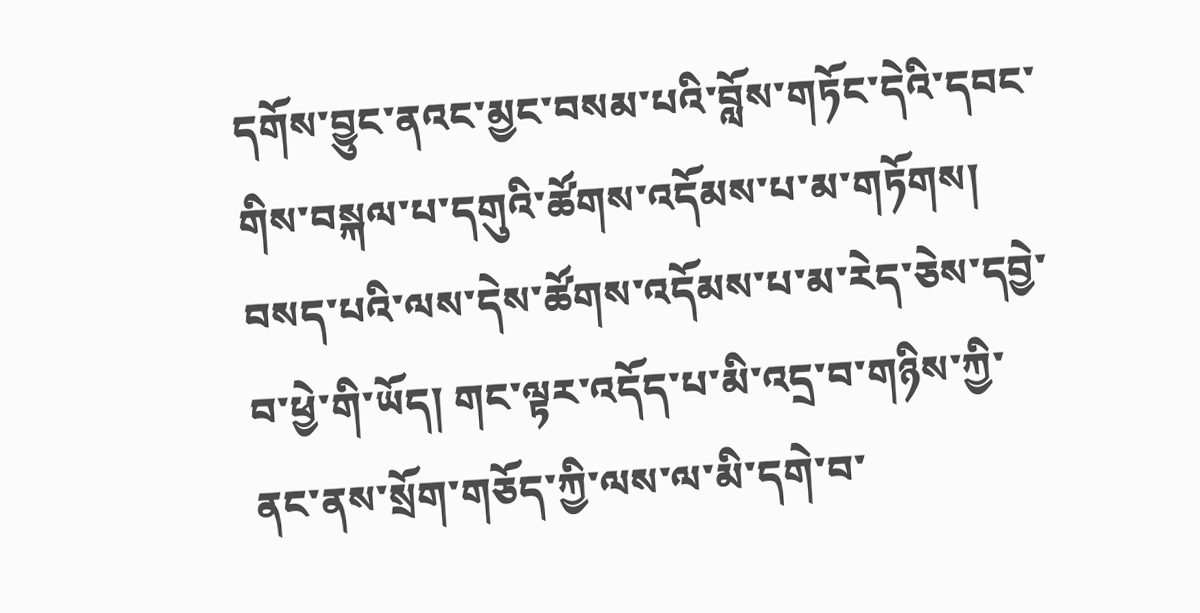དགོས་བྱུང་ནའང་མྱང་བསམ་པའི་བློས་གཏོང་དེའི་དབང་གིས་བསྐལ་པ་དགུའི་ཚོགས་འདོམས་པ་མ་གཏོགས། བསད་པའི་ལས་དེས་ཚོགས་འདོམས་པ་མ་རེད་ཅེས་དབྱེ་བ་ཕྱེ་གི་ཡོད། གང་ལྟར་འདོད་པ་མི་འདྲ་བ་གཉིས་ཀྱི་ནང་ནས་སྲོག་གཅོད་ཀྱི་ལས་ལ་མི་དགེ་བ་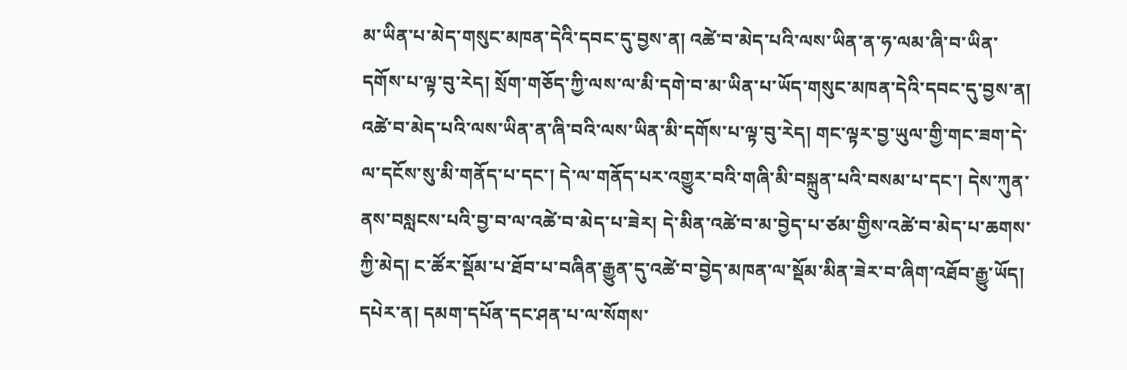མ་ཡིན་པ་མེད་གསུང་མཁན་དེའི་དབང་དུ་བྱས་ན། འཚེ་བ་མེད་པའི་ལས་ཡིན་ན་ཧ་ལམ་ཞི་བ་ཡིན་དགོས་པ་ལྟ་བུ་རེད། སྲོག་གཅོད་ཀྱི་ལས་ལ་མི་དགེ་བ་མ་ཡིན་པ་ཡོད་གསུང་མཁན་དེའི་དབང་དུ་བྱས་ན། འཚེ་བ་མེད་པའི་ལས་ཡིན་ན་ཞི་བའི་ལས་ཡིན་མི་དགོས་པ་ལྟ་བུ་རེད། གང་ལྟར་བྱ་ཡུལ་གྱི་གང་ཟག་དེ་ལ་དངོས་སུ་མི་གནོད་པ་དང་། དེ་ལ་གནོད་པར་འགྱུར་བའི་གཞི་མི་བསྐྲུན་པའི་བསམ་པ་དང་། དེས་ཀུན་ནས་བསླངས་པའི་བྱ་བ་ལ་འཚེ་བ་མེད་པ་ཟེར། དེ་མིན་འཚེ་བ་མ་བྱེད་པ་ཙམ་གྱིས་འཚེ་བ་མེད་པ་ཆགས་ཀྱི་མེད། ང་ཚོར་སྡོམ་པ་ཐོབ་པ་བཞིན་རྒྱུན་དུ་འཚེ་བ་བྱེད་མཁན་ལ་སྡོམ་མིན་ཟེར་བ་ཞིག་འཐོབ་རྒྱུ་ཡོད། དཔེར་ན། དམག་དཔོན་དང་ཤན་པ་ལ་སོགས་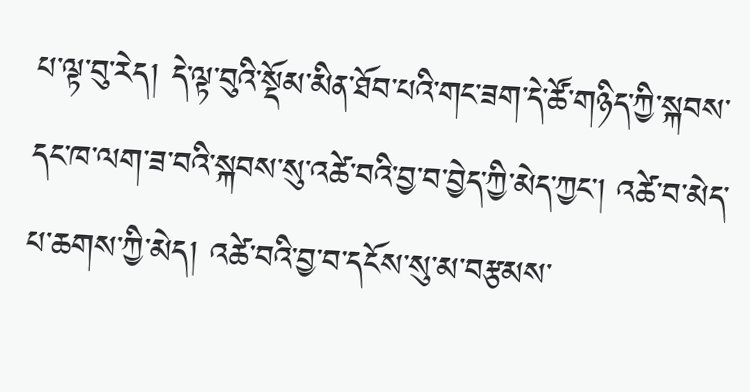པ་ལྟ་བུ་རེད། དེ་ལྟ་བུའི་སྡོམ་མིན་ཐོབ་པའི་གང་ཟག་དེ་ཚོ་གཉིད་ཀྱི་སྐབས་དང་ཁ་ལག་ཟ་བའི་སྐབས་སུ་འཚེ་བའི་བྱ་བ་བྱེད་ཀྱི་མེད་ཀྱང་། འཚེ་བ་མེད་པ་ཆགས་ཀྱི་མེད། འཚེ་བའི་བྱ་བ་དངོས་སུ་མ་བརྩམས་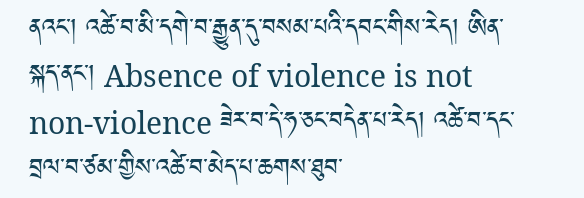ནའང་། འཚེ་བ་མི་དགེ་བ་རྒྱུན་དུ་བསམ་པའི་དབང་གིས་རེད། ཨིན་སྐད་ནང་། Absence of violence is not non-violence ཟེར་བ་དེ་ཧ་ཅང་བདེན་པ་རེད། འཚེ་བ་དང་བྲལ་བ་ཙམ་གྱིས་འཚེ་བ་མེད་པ་ཆགས་ཐུབ་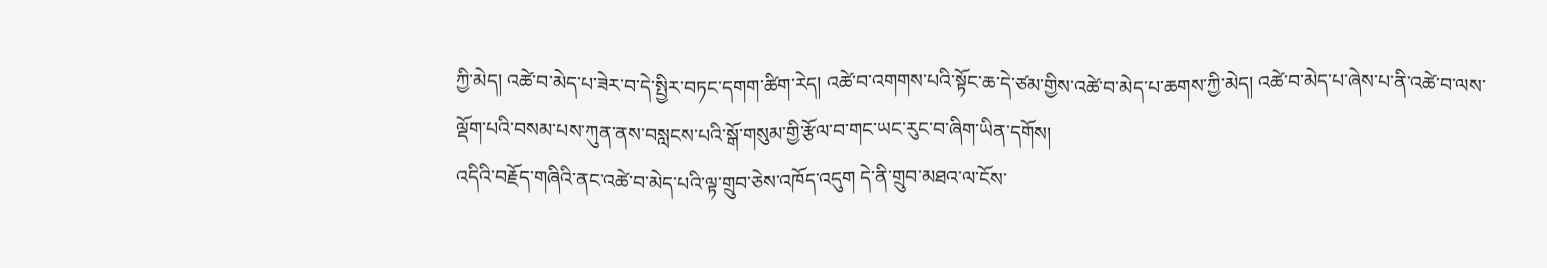ཀྱི་མེད། འཚེ་བ་མེད་པ་ཟེར་བ་དེ་སྤྱིར་བཏང་དགག་ཚིག་རེད། འཚེ་བ་འགགས་པའི་སྟོང་ཆ་དེ་ཙམ་གྱིས་འཚེ་བ་མེད་པ་ཆགས་ཀྱི་མེད། འཚེ་བ་མེད་པ་ཞེས་པ་ནི་འཚེ་བ་ལས་ལྡོག་པའི་བསམ་པས་ཀུན་ནས་བསླངས་པའི་སྒོ་གསུམ་གྱི་རྩོལ་བ་གང་ཡང་རུང་བ་ཞིག་ཡིན་དགོས།
འདིའི་བརྗོད་གཞིའི་ནང་འཚེ་བ་མེད་པའི་ལྟ་གྲུབ་ཅེས་འཁོད་འདུག དེ་ནི་གྲུབ་མཐའ་ལ་ངོས་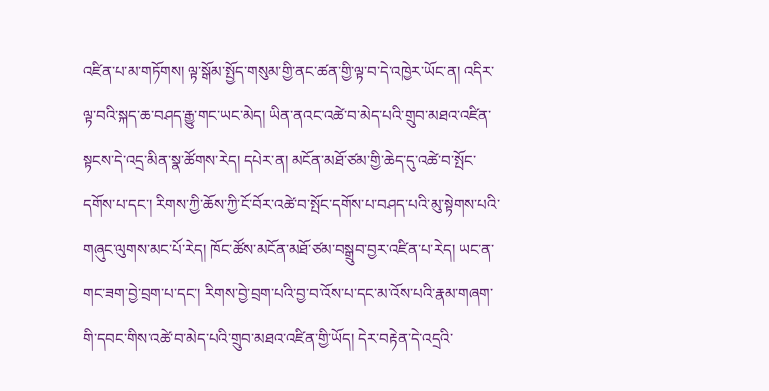འཛིན་པ་མ་གཏོགས། ལྟ་སྒོམ་སྤྱོད་གསུམ་གྱི་ནང་ཚན་གྱི་ལྟ་བ་དེ་འཁྱེར་ཡོང་ན། འདིར་ལྟ་བའི་སྐད་ཆ་བཤད་རྒྱུ་གང་ཡང་མེད། ཡིན་ནའང་འཚེ་བ་མེད་པའི་གྲུབ་མཐའ་འཛིན་སྟངས་དེ་འདྲ་མིན་སྣ་ཚོགས་རེད། དཔེར་ན། མངོན་མཐོ་ཙམ་གྱི་ཆེད་དུ་འཚེ་བ་སྤོང་དགོས་པ་དང་། རིགས་ཀྱི་ཆོས་ཀྱི་ངོ་བོར་འཚེ་བ་སྤོང་དགོས་པ་བཤད་པའི་མུ་སྟེགས་པའི་གཞུང་ལུགས་མང་པོ་རེད། ཁོང་ཚོས་མངོན་མཐོ་ཙམ་བསྒྲུབ་བྱར་འཛིན་པ་རེད། ཡང་ན་གང་ཟག་བྱེ་བྲག་པ་དང་། རིགས་བྱེ་བྲག་པའི་བྱ་བ་འོས་པ་དང་མ་འོས་པའི་རྣམ་གཞག་གི་དབང་གིས་འཚེ་བ་མེད་པའི་གྲུབ་མཐའ་འཛིན་གྱི་ཡོད། དེར་བརྟེན་དེ་འདྲའི་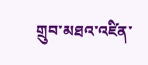གྲུབ་མཐའ་འཛིན་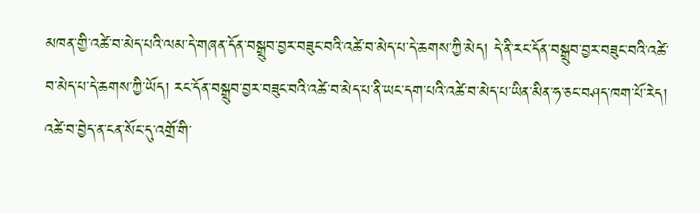མཁན་གྱི་འཚེ་བ་མེད་པའི་ལམ་དེ་གཞན་དོན་བསྒྲུབ་བྱར་བཟུང་བའི་འཚེ་བ་མེད་པ་དེ་ཆགས་ཀྱི་མེད། དེ་ནི་རང་དོན་བསྒྲུབ་བྱར་བཟུང་བའི་འཚེ་བ་མེད་པ་དེ་ཆགས་ཀྱི་ཡོད། རང་དོན་བསྒྲུབ་བྱར་བཟུང་བའི་འཚེ་བ་མེད་པ་ནི་ཡང་དག་པའི་འཚེ་བ་མེད་པ་ཡིན་མིན་ཧ་ཅང་བཤད་ཁག་པོ་རེད། འཚེ་བ་བྱེད་ན་ངན་སོང་དུ་འགྲོ་གི་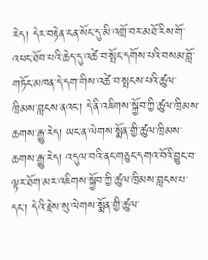རེད། དེར་བརྟེན་ངན་སོང་དུ་མི་འགྲོ་བར་མཐོ་རིས་གོ་འཕང་ཐོབ་པའི་ཆེད་དུ་འཚེ་བ་སྤོང་དགོས་པའི་བསམ་བློ་གཏོང་མཁན་དེ་དག་གིས་འཚེ་བ་སྤངས་པའི་ཚུལ་ཁྲིམས་བླངས་ནའང་། དེ་ནི་འཇིགས་སྐྱོབ་ཀྱི་ཚུལ་ཁྲིམས་ཆགས་རྒྱུ་རེད། ཡང་ན་ལེགས་སྨོན་གྱི་ཚུལ་ཁྲིམས་ཆགས་རྒྱུ་རེད། འདུལ་བའི་ནང་གཅུང་དགའ་བོའི་བྱུང་བ་ལྟར་ཐོག་མར་འཇིགས་སྐྱོབ་ཀྱི་ཚུལ་ཁྲིམས་བླངས་པ་དང་། དེའི་རྗེས་སུ་ལེགས་སྨོན་གྱི་ཚུལ་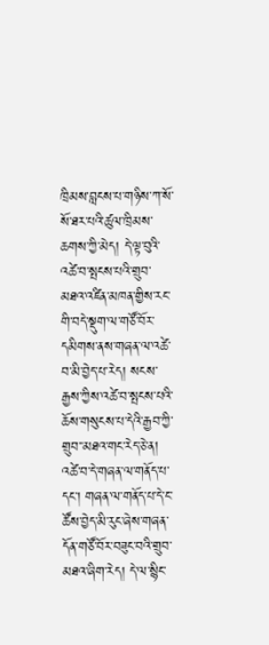ཁྲིམས་བླངས་པ་གཉིས་ཀ་སོ་སོ་ཐར་པའི་ཚུལ་ཁྲིམས་ཆགས་ཀྱི་མེད། དེ་ལྟ་བུའི་འཚེ་བ་སྤངས་པའི་གྲུབ་མཐའ་འཛིན་མཁན་གྱིས་རང་གི་བདེ་སྡུག་ལ་གཙོ་བོར་དམིགས་ནས་གཞན་ལ་འཚེ་བ་མི་བྱེད་པ་རེད། སངས་རྒྱས་ཀྱིས་འཚེ་བ་སྤངས་པའི་ཆོས་གསུངས་པ་དེའི་རྒྱབ་ཀྱི་གྲུབ་་མཐའ་གང་རེད་ཅེ་ན། འཚེ་བ་དེ་གཞན་ལ་གནོད་པ་དང་། གཞན་ལ་གནོད་པ་དེ་ང་ཚོས་བྱེད་མི་རུང་ཞེས་གཞན་དོན་གཙོ་བོར་བཟུང་བའི་གྲུབ་མཐའ་ཞིག་རེད། དེ་ལ་སྙིང་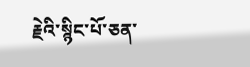རྗེའི་སྙིང་པོ་ཅན་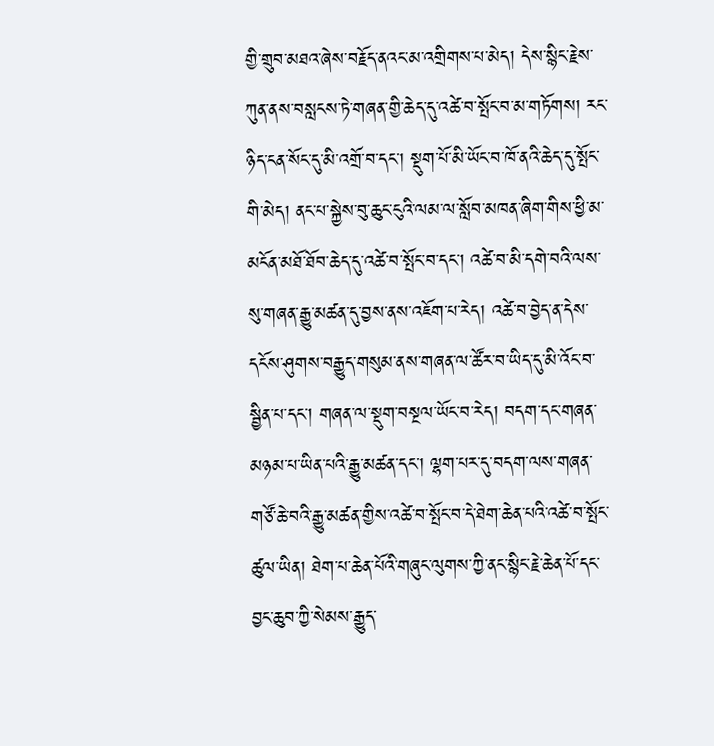གྱི་གྲུབ་མཐའ་ཞེས་བརྗོད་ནའང་མ་འགྲིགས་པ་མེད། དེས་སྙིང་རྗེས་ཀུན་ནས་བསླངས་ཏེ་གཞན་གྱི་ཆེད་དུ་འཚེ་བ་སྤོང་བ་མ་གཏོགས། རང་ཉིད་ངན་སོང་དུ་མི་འགྲོ་བ་དང་། སྡུག་པོ་མི་ཡོང་བ་ཁོ་ནའི་ཆེད་དུ་སྤོང་གི་མེད། ནང་པ་སྐྱེས་བུ་ཆུང་ངུའི་ལམ་ལ་སློབ་མཁན་ཞིག་གིས་ཕྱི་མ་མངོན་མཐོ་ཐོབ་ཆེད་དུ་འཚེ་བ་སྤོང་བ་དང་། འཚེ་བ་མི་དགེ་བའི་ལས་སུ་གཞན་རྒྱུ་མཚན་དུ་བྱས་ནས་འཇོག་པ་རེད། འཚེ་བ་བྱེད་ན་དེས་དངོས་ཤུགས་བརྒྱུད་གསུམ་ནས་གཞན་ལ་ཚོར་བ་ཡིད་དུ་མི་འོང་བ་སྦྱིན་པ་དང་། གཞན་ལ་སྡུག་བསྔལ་ཡོང་བ་རེད། བདག་དང་གཞན་མཉམ་པ་ཡིན་པའི་རྒྱུ་མཚན་དང་། ལྷག་པར་དུ་བདག་ལས་གཞན་གཙོ་ཆེ་བའི་རྒྱུ་མཚན་གྱིས་འཚེ་བ་སྤོང་བ་དེ་ཐེག་ཆེན་པའི་འཚེ་བ་སྤོང་ཚུལ་ཡིན། ཐེག་པ་ཆེན་པོའི་གཞུང་ལུགས་ཀྱི་ནང་སྙིང་རྗེ་ཆེན་པོ་དང་བྱང་ཆུབ་ཀྱི་སེམས་རྒྱུད་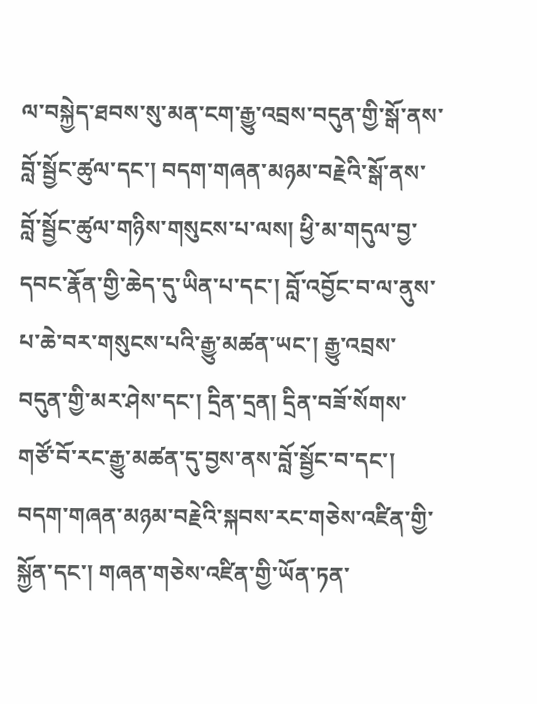ལ་བསྐྱེད་ཐབས་སུ་མན་ངག་རྒྱུ་འབྲས་བདུན་གྱི་སྒོ་ནས་བློ་སྦྱོང་ཚུལ་དང་། བདག་གཞན་མཉམ་བརྗེའི་སྒོ་ནས་བློ་སྦྱོང་ཚུལ་གཉིས་གསུངས་པ་ལས། ཕྱི་མ་གདུལ་བྱ་དབང་རྣོན་གྱི་ཆེད་དུ་ཡིན་པ་དང་། བློ་འབྱོང་བ་ལ་ནུས་པ་ཆེ་བར་གསུངས་པའི་རྒྱུ་མཚན་ཡང་། རྒྱུ་འབྲས་བདུན་གྱི་མར་ཤེས་དང་། དྲིན་དྲན། དྲིན་བཟོ་སོགས་གཙོ་བོ་རང་རྒྱུ་མཚན་དུ་བྱས་ནས་བློ་སྦྱོང་བ་དང་། བདག་གཞན་མཉམ་བརྗེའི་སྐབས་རང་གཅེས་འཛིན་གྱི་སྐྱོན་དང་། གཞན་གཅེས་འཛིན་གྱི་ཡོན་ཏན་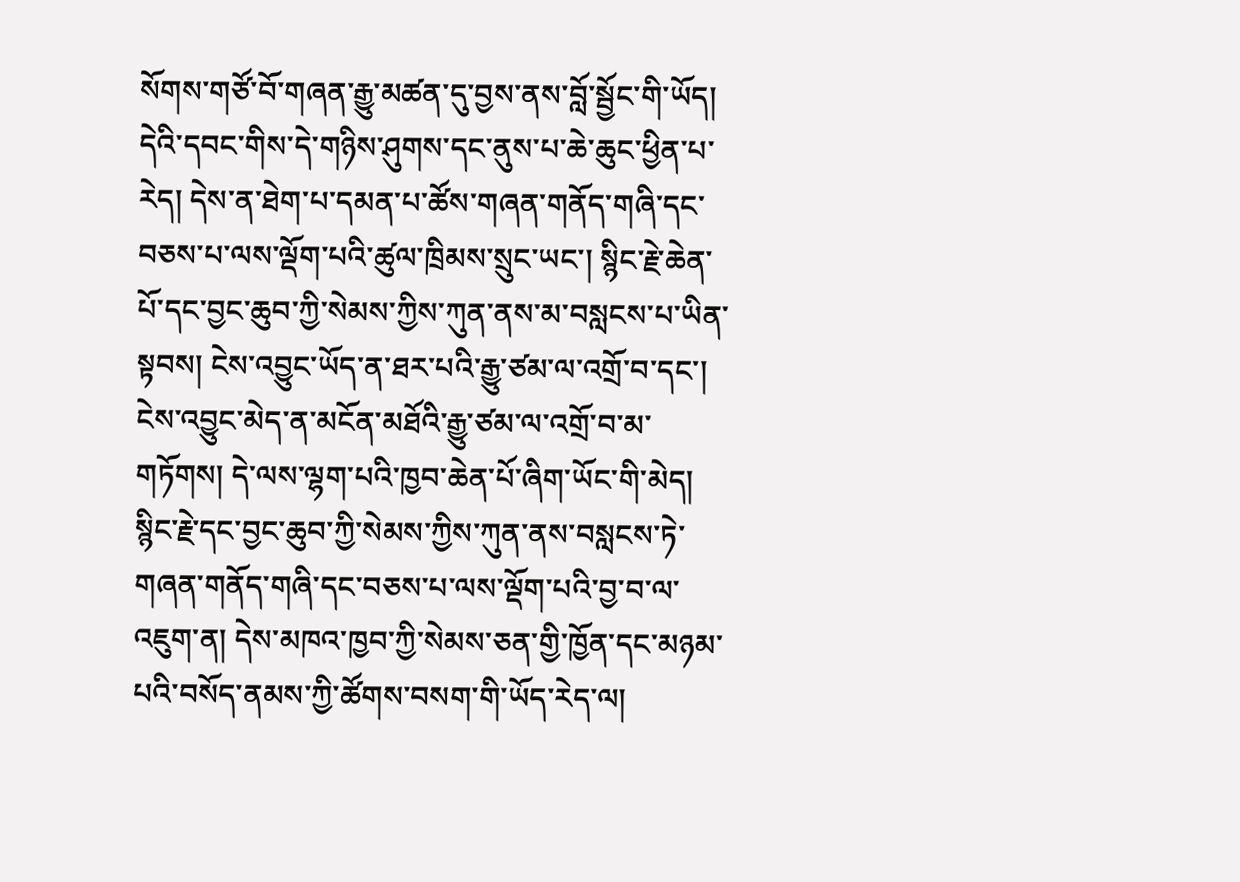སོགས་གཙོ་བོ་གཞན་རྒྱུ་མཚན་དུ་བྱས་ནས་བློ་སྦྱོང་གི་ཡོད། དེའི་དབང་གིས་དེ་གཉིས་ཤུགས་དང་ནུས་པ་ཆེ་ཆུང་ཕྱིན་པ་རེད། དེས་ན་ཐེག་པ་དམན་པ་ཚོས་གཞན་གནོད་གཞི་དང་བཅས་པ་ལས་ལྡོག་པའི་ཚུལ་ཁྲིམས་སྲུང་ཡང་། སྙིང་རྗེ་ཆེན་པོ་དང་བྱང་ཆུབ་ཀྱི་སེམས་ཀྱིས་ཀུན་ནས་མ་བསླངས་པ་ཡིན་སྟབས། ངེས་འབྱུང་ཡོད་ན་ཐར་པའི་རྒྱུ་ཙམ་ལ་འགྲོ་བ་དང་། ངེས་འབྱུང་མེད་ན་མངོན་མཐོའི་རྒྱུ་ཙམ་ལ་འགྲོ་བ་མ་གཏོགས། དེ་ལས་ལྷག་པའི་ཁྱབ་ཆེན་པོ་ཞིག་ཡོང་གི་མེད། སྙིང་རྗེ་དང་བྱང་ཆུབ་ཀྱི་སེམས་ཀྱིས་ཀུན་ནས་བསླངས་ཏེ་གཞན་གནོད་གཞི་དང་བཅས་པ་ལས་ལྡོག་པའི་བྱ་བ་ལ་འཇུག་ན། དེས་མཁའ་ཁྱབ་ཀྱི་སེམས་ཅན་གྱི་ཁྱོན་དང་མཉམ་པའི་བསོད་ནམས་ཀྱི་ཚོགས་བསག་གི་ཡོད་རེད་ལ།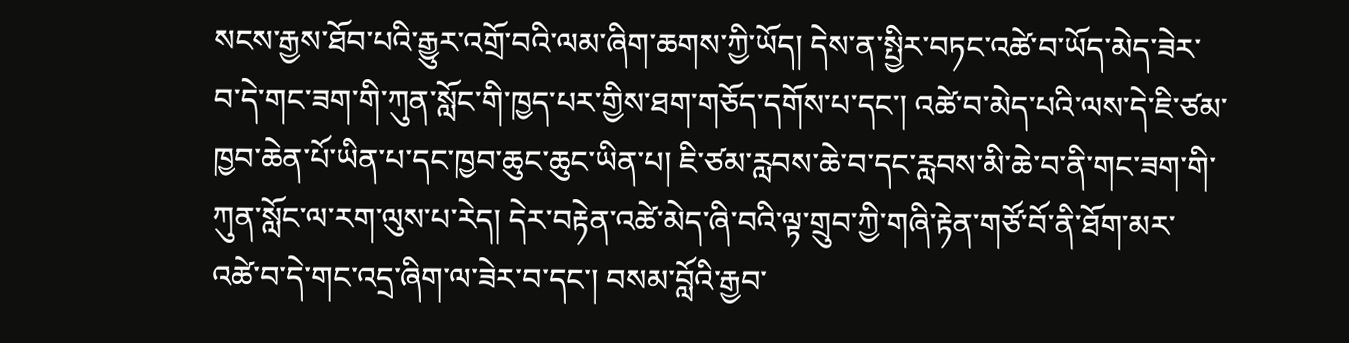སངས་རྒྱས་ཐོབ་པའི་རྒྱུར་འགྲོ་བའི་ལམ་ཞིག་ཆགས་ཀྱི་ཡོད། དེས་ན་སྤྱིར་བཏང་འཚེ་བ་ཡོད་མེད་ཟེར་བ་དེ་གང་ཟག་གི་ཀུན་སློང་གི་ཁྱད་པར་གྱིས་ཐག་གཅོད་དགོས་པ་དང་། འཚེ་བ་མེད་པའི་ལས་དེ་ཇི་ཙམ་ཁྱབ་ཆེན་པོ་ཡིན་པ་དང་ཁྱབ་ཆུང་ཆུང་ཡིན་པ། ཇི་ཙམ་རླབས་ཆེ་བ་དང་རླབས་མི་ཆེ་བ་ནི་གང་ཟག་གི་ཀུན་སློང་ལ་རག་ལུས་པ་རེད། དེར་བརྟེན་འཚེ་མེད་ཞི་བའི་ལྟ་གྲུབ་ཀྱི་གཞི་རྟེན་གཙོ་བོ་ནི་ཐོག་མར་འཚེ་བ་དེ་གང་འདྲ་ཞིག་ལ་ཟེར་བ་དང་། བསམ་བློའི་རྒྱབ་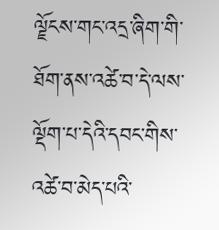ལྗོངས་གང་འདྲ་ཞིག་གི་ཐོག་ནས་འཚེ་བ་དེ་ལས་ལྡོག་པ་དེའི་དབང་གིས་འཚེ་བ་མེད་པའི་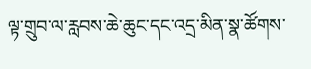ལྟ་གྲུབ་ལ་རླབས་ཆེ་ཆུང་དང་འདྲ་མིན་སྣ་ཚོགས་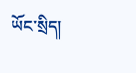ཡོང་སྲིད།